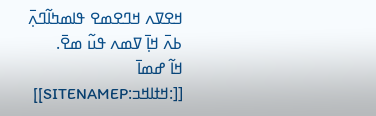ߞߐߜߍ ߞߣߐߘߐ ߟߊߘߤߊ߬ߣߍ߲߫ ߕߍ߫ ߞߊ߲߫ ߜߘߍ ߟߎ߬ ߘߐ߫.
ߞߊ߬ ߝߘߊ߫ [[:ߞߙߊߞߏ:SITENAMEP]]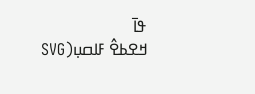ߟߊ߫
ߞߐߕߐ߮ ߓߊߛߎ߲(SVG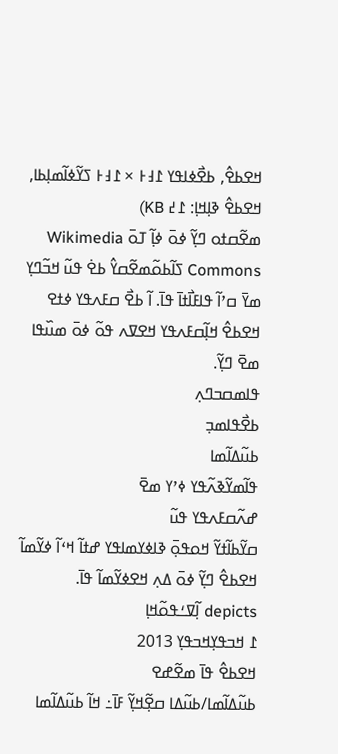ߞߐߕߐ߮, ߕߐ߯ߦߊߟߌ ߁߃߅ × ߁߃߅ ߖߌ߬ߦߊ߬ߘߊ߲ߕߊ, ߞߐߕߐ߮ ߢߊ߲ߞߊ߲: ߁߄ KB)
ߘߐ߬ߛߙߋ ߣߌ߲߬ ߦߋ߫ ߦߊ߲߬ ߠߋ߫ Wikimedia Commons ߖߊ߬ߕߋ߬ߘߐ߬ߛߌ߮ ߕߐ߭ ߟߎ߬ ߞߏ߬ߣߌ߲ ߘߌ߫ ߛߴߊ߬ ߟߊߓߊ߯ߙߊ߫ ߟߊ߫. ߊ߬ ߕߐ߯ ߛߓߍߟߌ ߦߙߐ ߞߐߕߐ߮ ߞߊ߲߬ߛߓߍߟߌ ߞߐߜߍ ߟߋ߬ ߦߋ߫ ߘߎ߰ߟߊ ߘߐ߫ ߣߌ߲߬.
ߟߊߘߛߏߣߍ߲
ߕߐ߯ߟߊߘߏ߲
ߕߎ߬ߡߊ߬ߘߊ
ߟߊ߬ߘߌ߬ߢߍ߬ߟߌ ߦߴߌ ߘߐ߫
ߝߍ߬ߛߓߍߟߌ ߟߎ߬
ߛߌ߬ߕߊ߬ߙߌ߬ ߞߋߟߋ߲߫ ߢߊߦߌߘߊߟߌ ߝߙߊ߬ ߞߵߊ߬ ߦߌ߬ߘߊ߬ ߞߐߕߐ߮ ߣߌ߲߬ ߦߋ߫ ߡߍ߲ ߞߐߦߌ߬ߘߊ߬ ߟߊ߫.
depicts ߊ߲߬ߜߑߟߋ߬ߞߊ߲
߁ ߞߏߟߌ߲ߞߏߟߌ߲ 2013
ߞߐߕߐ߮ ߟߊ߫ ߘߐ߬ߝߐ
ߕߎ߬ߡߊ߬ߘߊ/ߕߎ߬ߡߊ ߛߐ߲߬ߞߌ߲߬ ߓߊ߫߸ ߞߊ߬ ߕߎ߬ߡߊ߬ߘߊ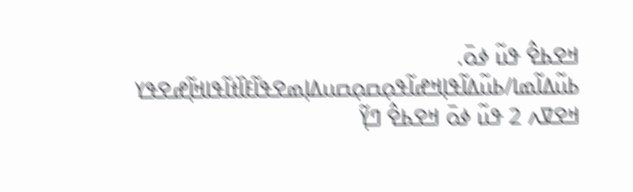ߞߐߕߐ߮ ߟߎ߬ ߦߋ߫.
ߕߎ߬ߡߊ߬ߘߊ/ߕߎ߬ߡߊ߬ߟߊ߲ߞߝߊ߬ߟߋ߲ߛߋ߲ߛߎߡߊ߲ߘߐߟߊ߬ߓߊ߰ߙߊ߬ߟߊߞߊ߲߬ߝߐߟߌ
ߞߐߜߍ 2 ߟߎ߬ ߦߋ߫ ߞߐߕߐ߮ ߣߌ߲߬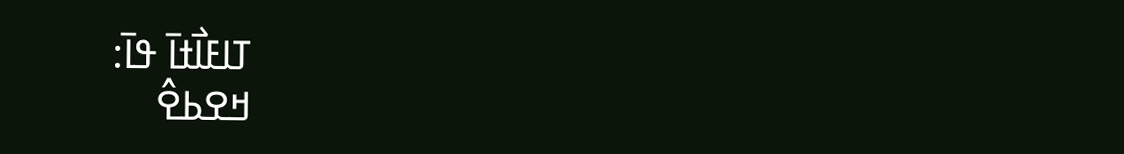ߠߊߓߊ߯ߙߊ߫ ߟߊ߫:
ߞߐߕߐ߮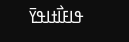ߟߊߓߊ߯ߙߊߟߌ߫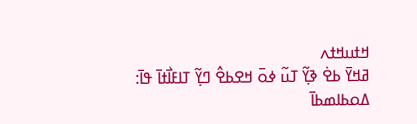ߞߙߎߞߙߍ
ߥߞߌ߫ ߕߐ߭ ߢߌ߲߬ ߠߎ߬ ߦߋ߫ ߞߐߕߐ߮ ߣߌ߲߬ ߠߊߓߊ߯ߙߊ߫ ߟߊ߫:
ߡߋߕߊߘߕߊ߫